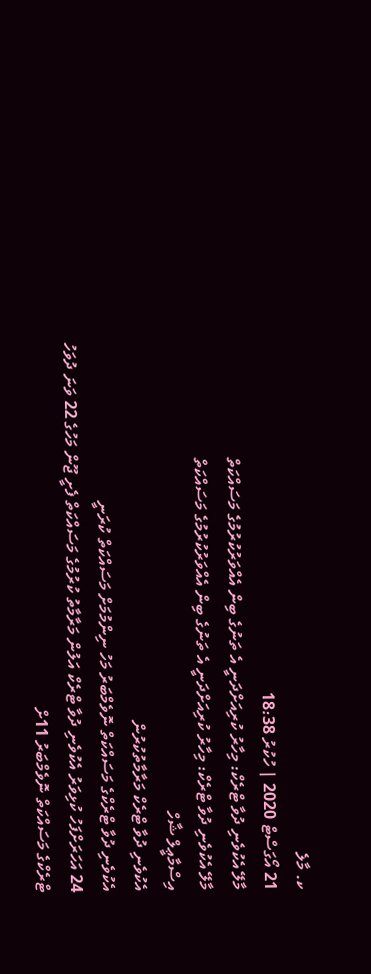ކ. މާލެ
21 އޯގަސްޓް 2020 | ހުކުރު 18:38
މާލޭ އެކުވެނި ދުވާ ޓްރެކް: މިހާރު ކުރިއަށްދަނީ އެ ތަނުގެ ބިން އެއްވަރުކުރުމުގެ މަސައްކަތް
މާލޭ އެކުވެނި ދުވާ ޓްރެކް: މިހާރު ކުރިއަށްދަނީ އެ ތަނުގެ ބިން އެއްވަރުކުރުމުގެ މަސައްކަތް
އިސްމާޢީލް ޝާހް
އެކުވެނި ދުވާ ޓްރެކް މަރާމާތުކުރުން
އެކުވެނި ދުވާ ޓްރެކްގެ މަސައްކަތް ނޮވެމްބަރު މަހު ނިންމުމަށް މަސައްކަތް ކުރަނީ
24 އަހަރަށްފަހު ކުޅިވަރު އެކުވެނި ދުވާ ޓްރެކް އަލުން މަރާމާތު ކުރުމުގެ މަސައްކަތް ފެށީ ޖޫން މަހުގެ 22 ވަނަ ދުވަހު
ޓްރެކްގެ މަސައްކަތް ނޮވެމްބަރު 11ށް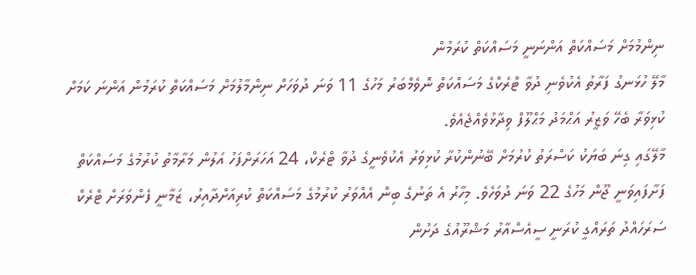ނިންމުމަށް މަސައްކަތް އަންނަނީ މަސައްކަތް ކުރަމުން
މާލޭ ހުޅަނގު ފަރާތު އެކުވެނި ދުވާ ޓްރެކްގެ މަސައްކަތް ނޮވެމްބަރު މަހުގެ 11 ވަނަ ދުވަހަށް ނިންމާލުމަށް މަސައްކަތް ކުރަމުން އަންނަ ކަމަށް ކުޅިވަރާ ބެހޭ ވަޒީރު އަޙްމަދު މަޙްލޫފް ވިދާޅުވެއްޖެއެވެ.
މާލޭގައި ގިނަ ބަޔަކު ކަސްރަތު ކުރުމަށް ބޭނުންކުރާ ކުޅިވަރު އެކުވެނީގެ ދުވާ ޓްރެކް، 24 އަހަރަށްފަހު އަލުން މަރާމާތު ކުރުމުގެ މަސައްކަތް ފަށާފައިވަނީ ޖޫން މަހުގެ 22 ވަނަ ދުވަހެވެ. މިހާރު އެ ތަނުގެ ބިން އެއްވަރު ކުރުމުގެ މަސައްކަތް ކުރިއަށްދާއިރު، ޒަމާނީ ފެންވަރަށް ޓްރެކް ސަރަހައްދު ތަރައްގީ ކުރަނީ ސީއެސްއާރު މަޝްރޫއުގެ ދަށުން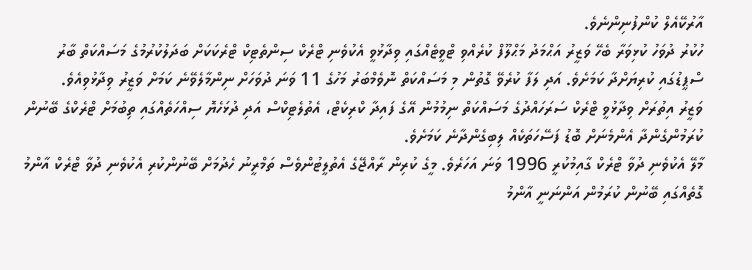އާރުކޭއެލް ކުންފުނިންނެވެ.
ހުކުރު ދުވަހު ކުޅިވަރާ ބެހޭ ވަޒީރު އަޙްމަދު މަޙްލޫފް ކުރެއްވި ޓްވީޓެއްގައި ވިދާޅުވީ އެކުވެނި ޓްރެކް ސިންތެޓިކް ޓްރެކަކަށް ބަދަލުކުރުމުގެ މަސައްކަތް ބާރު ސްޕީޑުގައި ކުރިޔަށްދާ ކަމަށެވެ. އަދި ލަފާ ކުރެވޭ ގޮތުން މި މަސައްކަތް ނޮވެމްބަރު މަހުގެ 11 ވަނަ ދުވަހަށް ނިންމާލެވޭނެ ކަމަށް ވަޒީރު ވިދާޅުވިއެވެ.
ވަޒީރު އިތުރަށް ވިދާޅުވީ ޓްރެކް ސަރަހައްދުގެ މަސައްކަތް ނިމުމުން އޭގެ ފައިދާ ކްރިކެޓް، އެތުލެޓިކްސް އަދި ދުޅަހެޔޮ ސިއްހަތެއްގައި ތިބުމަށް ޓްރެކްގެ ބޭނުން ކުރަމުންގެންދާ އެންމެނަށް ބޮޑު ފަސޭހަތަކެއް ލިބިގެންދާނެ ކަމަށެވެ.
މާލޭ އެކުވެނި ދުވާ ޓްރެކް ގާއިމުކުރީ 1996 ވަނަ އަހަރެވެ. މީގެ ކުރިން ރާއްޖޭގެ އެތުލީޓުންވެސް ތަމްރީނު ހެދުމަށް ބޭނުންކުރި އެކުވެނި ދުވާ ޓްރެކް އާންމު ގޮތެއްގައި ބޭނުން ކުރަމުން އަންނަނީ އާންމު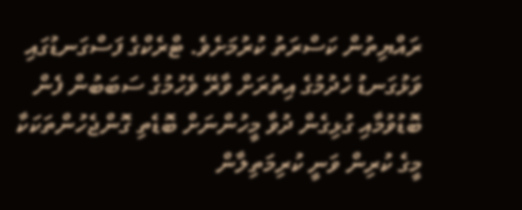ރައްޔިތުން ކަސްރަތު ކުރުމަށެވެ. ޓްރެކްގެ ފަސްގަނޑުގައި ވަޅުގަނޑު ހެދުމުގެ އިތުރަށް ވާރޭ ވެހުމުގެ ސަބަބުން ފެން ބޮޑުވުމާއި ގުޅިގެން ދުވާ މީހުންނަށް ބޮޑެތި ގޮންޖެހުންތަކަކާ މީގެ ކުރިން ވަނީ ކުރިމަތިލާން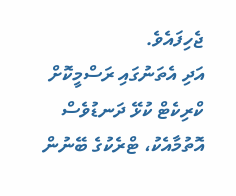ޖެހިފައެވެ.
އަދި އެތަނުގައި ރަސްމީކޮށް ކްރިކެޓް ކުޅޭ ދަނޑުވެސް އޮތުމާއެކު، ޓްރެކުގެ ބޭނުން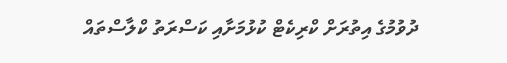ދުވުމުގެ އިތުރަށް ކްރިކެޓް ކުޅުމަށާއި ކަސްރަތު ކްލާސްތައް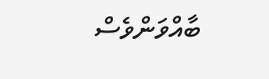ބާއްވަންވެސް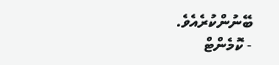ބޭނުންކުރެއެވެ.
- ކޮމެންޓް